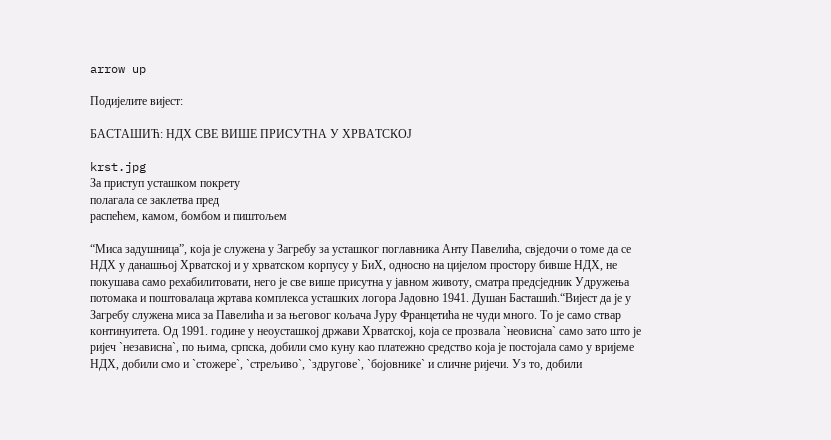arrow up

Подијелите вијест:

БАСТАШИЋ: НДХ СВЕ ВИШЕ ПРИСУТНА У ХРВАТСКОЈ

krst.jpg
За приступ усташком покрету
полагала се заклетва пред
распећем, камом, бомбом и пиштољем

“Миса задушница”, која је служена у Загребу за усташког поглавника Анту Павелића, свједочи о томе да се НДХ у данашњој Хрватској и у хрватском корпусу у БиХ, односно на цијелом простору бивше НДХ, не покушава само рехабилитовати, него је све више присутна у јавном животу, сматра предсједник Удружења потомака и поштовалаца жртава комплекса усташких логора Јадовно 1941. Душан Басташић.“Вијест да је у Загребу служена миса за Павелића и за његовог кољача Јуру Францетића не чуди много. То је само ствар континуитета. Од 1991. године у неоусташкој држави Хрватској, која се прозвала `неовисна` само зато што је ријеч `независна`, по њима, српска, добили смо куну као платежно средство која је постојала само у вријеме НДХ, добили смо и `стожере`, `стрељиво`, `здругове`, `бојовнике` и сличне ријечи. Уз то, добили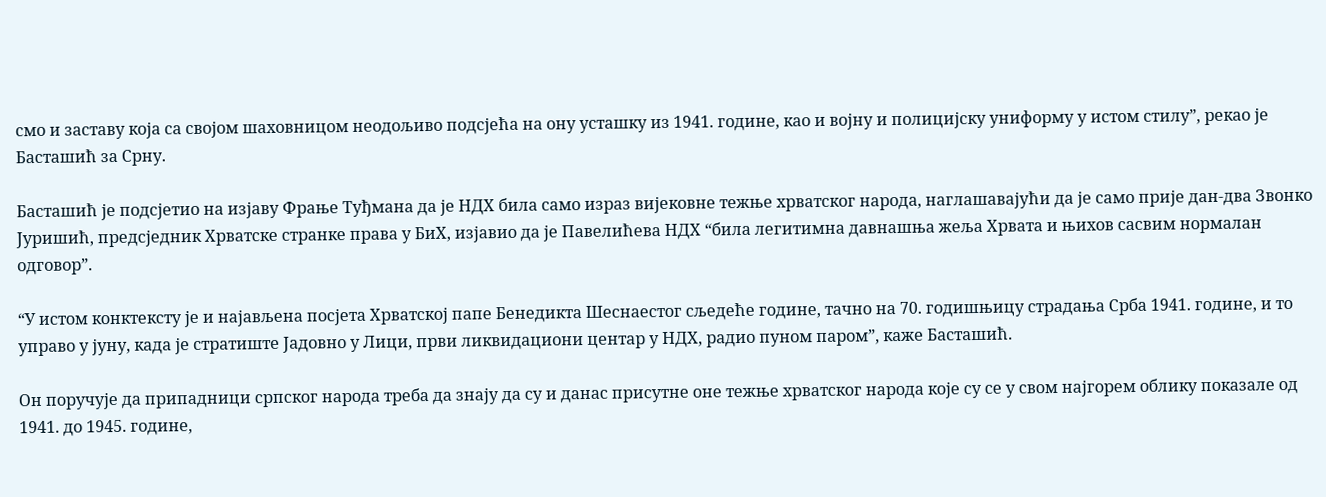смо и заставу која са својом шаховницом неодољиво подсјећа на ону усташку из 1941. године, као и војну и полицијску униформу у истом стилу”, рекао је Басташић за Срну.

Басташић је подсјетио на изјаву Фрање Туђмана да је НДХ била само израз вијековне тежње хрватског народа, наглашавајући да је само прије дан-два Звонко Јуришић, предсједник Хрватске странке права у БиХ, изјавио да је Павелићева НДХ “била легитимна давнашња жеља Хрвата и њихов сасвим нормалан одговор”.

“У истом конктексту је и најављена посјета Хрватској папе Бенедикта Шеснаестог сљедеће године, тачно на 70. годишњицу страдања Срба 1941. године, и то управо у јуну, када је стратиште Јадовно у Лици, први ликвидациони центар у НДХ, радио пуном паром”, каже Басташић.

Он поручује да припадници српског народа треба да знају да су и данас присутне оне тежње хрватског народа које су се у свом најгорем облику показале од 1941. до 1945. године,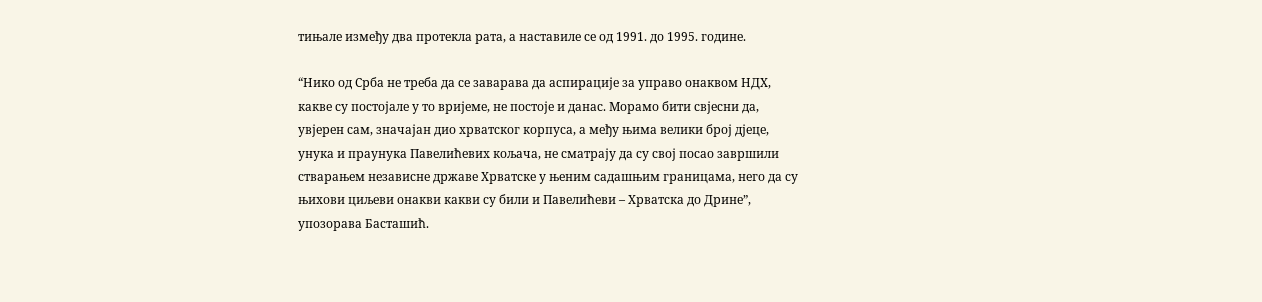тињале између два протекла рата, а наставиле се од 1991. до 1995. године.

“Нико од Срба не треба да се заварава да аспирације за управо онаквом НДХ, какве су постојале у то вријеме, не постоје и данас. Морамо бити свјесни да, увјерен сам, значајан дио хрватског корпуса, а међу њима велики број дјеце, унука и праунука Павелићевих кољача, не сматрају да су свој посао завршили стварањем независне државе Хрватске у њеним садашњим границама, него да су њихови циљеви онакви какви су били и Павелићеви – Хрватска до Дрине”, упозорава Басташић.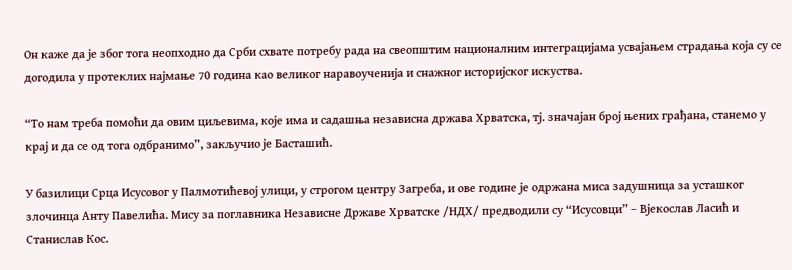Он каже да је због тога неопходно да Срби схвате потребу рада на свеопштим националним интеграцијама усвајањем страдања која су се догодила у протеклих најмање 70 година као великог наравоученија и снажног историјског искуства.

“То нам треба помоћи да овим циљевима, које има и садашња независна држава Хрватска, тј. значајан број њених грађана, станемо у крај и да се од тога одбранимо”, закључио је Басташић.

У базилици Срца Исусовог у Палмотићевој улици, у строгом центру Загреба, и ове године је одржана миса задушница за усташког злочинца Анту Павелића. Мису за поглавника Независне Државе Хрватске /НДХ/ предводили су “Исусовци” – Вјекослав Ласић и Станислав Кос.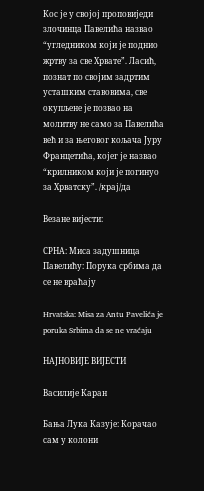Кос је у својој проповиједи злочинца Павелића назвао “угледником који је поднио жртву за све Хрвате”. Ласић, познат по својим задртим усташким ставовима, све окупљене је позвао на молитву не само за Павелића већ и за његовог кољача Јуру Францетића, којег је назвао “крилником који је погинуо за Хрватску”. /крај/да

Везане вијести:

СРНА: Миса задушница Павелићу: Порука србима да се не враћају

Hrvatska: Misa za Antu Pavelića je poruka Srbima da se ne vraćaju

НАЈНОВИЈЕ ВИЈЕСТИ

Василије Каран

Бања Лука Казује: Корачао сам у колони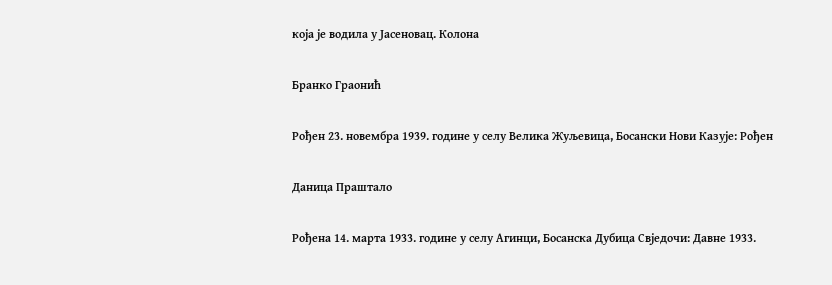која је водила у Јасеновац. Колона

Бранко Граонић

Рођен 23. новембра 1939. године у селу Велика Жуљевица, Босански Нови Казује: Рођен

Даница Праштало

Рођена 14. марта 1933. године у селу Агинци, Босанска Дубица Свједочи: Давне 1933.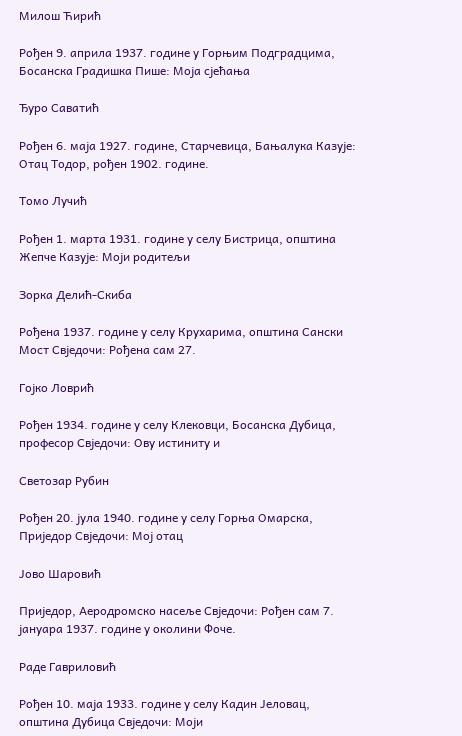Милош Ћирић

Рођен 9. априла 1937. године у Горњим Подградцима, Босанска Градишка Пише: Моја сјећања

Ђуро Саватић

Рођен 6. маја 1927. године, Старчевица, Бањалука Казује: Отац Тодор, рођен 1902. године.

Томо Лучић

Рођен 1. марта 1931. године у селу Бистрица, општина Жепче Казује: Моји родитељи

Зорка Делић-Скиба

Рођена 1937. године у селу Крухарима, општина Сански Мост Свједочи: Рођена сам 27.

Гојко Ловрић

Рођен 1934. године у селу Клековци, Босанска Дубица, професор Свједочи: Ову истиниту и

Светозар Рубин

Рођен 20. јула 1940. године у селу Горња Омарска, Приједор Свједочи: Мој отац

Јово Шаровић

Приједор, Аеродромско насеље Свједочи: Рођен сам 7. јануара 1937. године у околини Фоче.

Раде Гавриловић

Рођен 10. маја 1933. године у селу Кадин Јеловац, општина Дубица Свједочи: Моји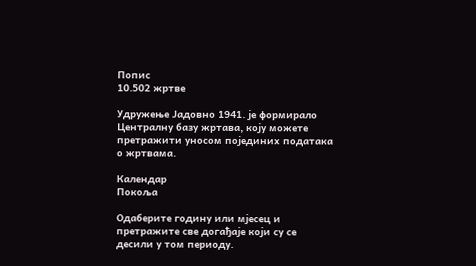Попис
10.502 жртве

Удружење Јадовно 1941. је формирало Централну базу жртава, коју можете претражити уносом појединих података о жртвама.

Календар
Покоља

Одаберите годину или мјесец и претражите све догађаје који су се десили у том периоду.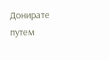Донирате путем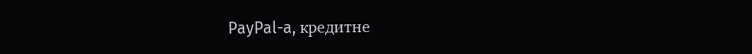PayPal-a, кредитне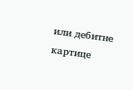или дебитне картице